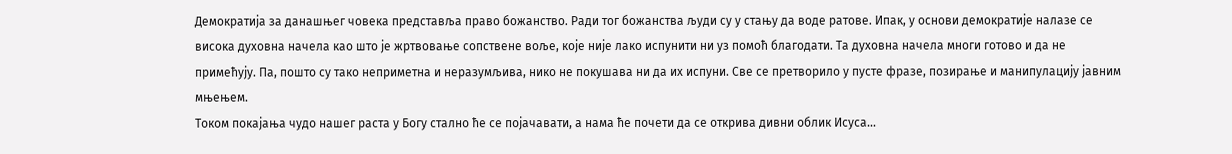Демократија за данашњег човека представља право божанство. Ради тог божанства људи су у стању да воде ратове. Ипак, у основи демократије налазе се висока духовна начела као што је жртвовање сопствене воље, које није лако испунити ни уз помоћ благодати. Та духовна начела многи готово и да не примећују. Па, пошто су тако неприметна и неразумљива, нико не покушава ни да их испуни. Све се претворило у пусте фразе, позирање и манипулацију јавним мњењем.
Током покајања чудо нашег раста у Богу стално ће се појачавати, а нама ће почети да се открива дивни облик Исуса…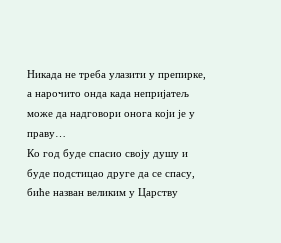Никада не треба улазити у препирке, а нарочито онда када непријатељ може да надговори онога који је у праву…
Ко год буде спасио своју душу и буде подстицао друге да се спасу, биће назван великим у Царству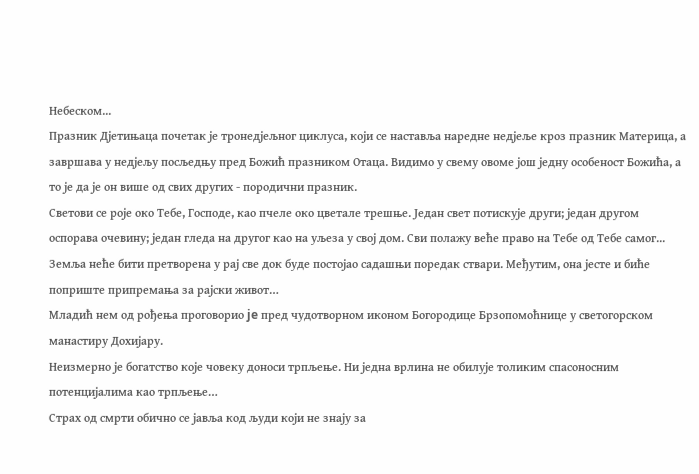Небеском...
Празник Дјетињаца почетак је тронедјељног циклуса, који се наставља наредне недјеље кроз празник Материца, а завршава у недјељу посљедњу пред Божић празником Отаца. Видимо у свему овоме још једну особеност Божића, а то је да је он више од свих других - породични празник.
Светови се роје око Тебе, Господе, као пчеле око цветале трешње. Један свет потискује други; један другом оспорава очевину; један гледа на другог као на уљеза у свој дом. Сви полажу веће право на Тебе од Тебе самог...
Земља неће бити претворена у рај све док буде постојао садашњи поредак ствари. Међутим, она јесте и биће поприште припремања за рајски живот…
Младић нем од рођења проговорио je пред чудотворном иконом Богородице Брзопомоћнице у светогорском манастиру Дохијару.
Неизмерно је богатство које човеку доноси трпљење. Ни једна врлина не обилује толиким спасоносним потенцијалима као трпљење…
Страх од смрти обично се јавља код људи који не знају за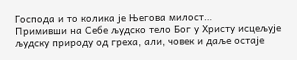Господа и то колика је Његова милост…
Примивши на Себе људско тело Бог у Христу исцељује људску природу од греха, али, човек и даље остаје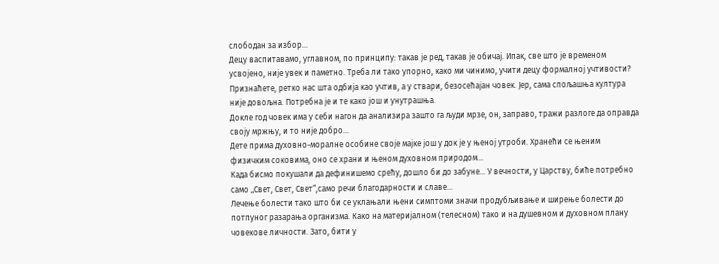слободан за избор…
Децу васпитавамо, углавном, по принципу: такав је ред, такав је обичај. Ипак, све што је временом усвојено, није увек и паметно. Треба ли тако упорно, како ми чинимо, учити децу формалној учтивости? Признаћете, ретко нас шта одбија као учтив, а у ствари, безосећајан човек. Јер, сама спољашња култура није довољна. Потребна је и те како још и унутрашња.
Докле год човек има у себи нагон да анализира зашто га људи мрзе, он, заправо, тражи разлоге да оправда своју мржњу, и то није добро…
Дете прима духовно-моралне особине своје мајке још у док је у њеној утроби. Хранећи се њеним физичким соковима, оно се храни и њеном духовном природом…
Када бисмо покушали да дефинишемо срећу, дошло би до забуне… У вечности, у Царству, биће потребно само „Свет, Свет, Свет“,само речи благодарности и славе…
Лечење болести тако што би се уклањали њени симптоми значи продубљивање и ширење болести до потпуног разарања организма. Како на материјалном (телесном) тако и на душевном и духовном плану човекове личности. Зато, бити у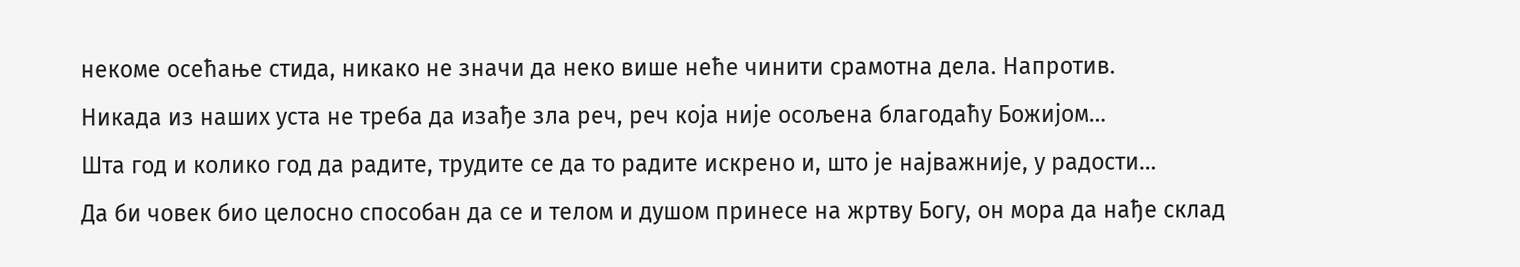некоме осећање стида, никако не значи да неко више неће чинити срамотна дела. Напротив.
Никада из наших уста не треба да изађе зла реч, реч која није осољена благодаћу Божијом…
Шта год и колико год да радите, трудите се да то радите искрено и, што је најважније, у радости…
Да би човек био целосно способан да се и телом и душом принесе на жртву Богу, он мора да нађе склад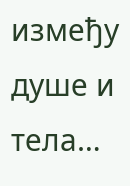између душе и тела…